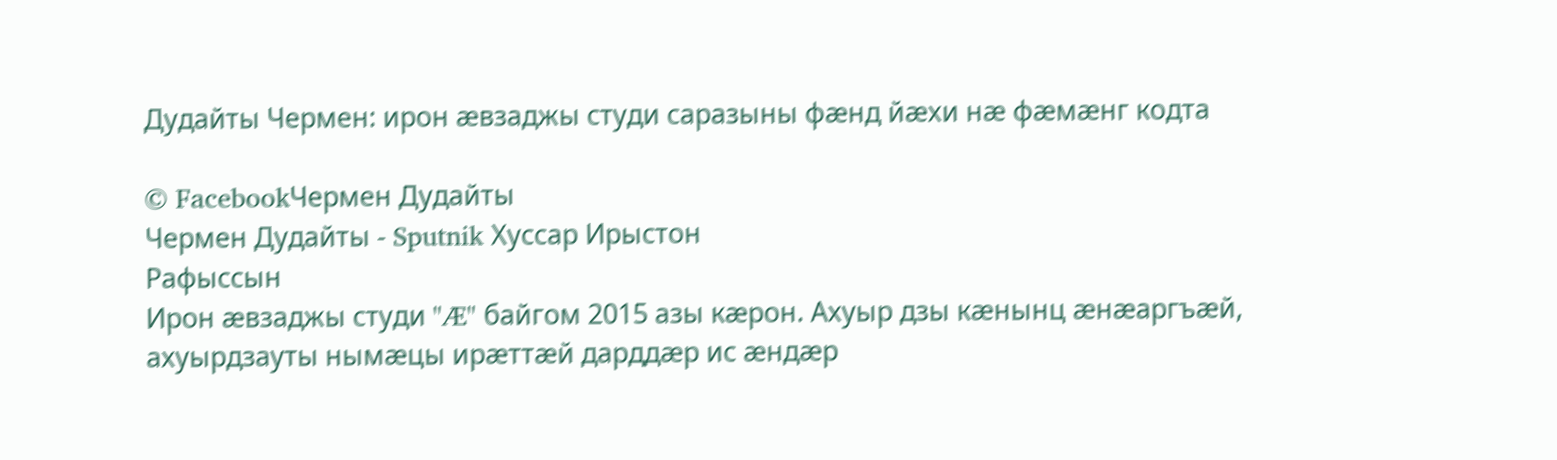Дудайты Чермен: ирон æвзаджы студи саразыны фӕнд йæхи нæ фæмæнг кодта

© FacebookЧермен Дудайты
Чермен Дудайты - Sputnik Хуссар Ирыстон
Рафыссын
Ирон æвзаджы студи "Æ" байгом 2015 азы кæрон. Ахуыр дзы кæнынц æнæаргъæй, ахуырдзауты нымæцы ирæттæй дарддæр ис æндæр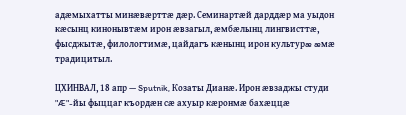адæмыхатты минæвæрттæ дæр. Семинартæй дарддæр ма уыдон кæсынц кинонывтæм ирон æвзагыл, æмбæлынц лингвисттæ, фысджытæ, филологтимæ, цайдагъ кæнынц ирон культурæ æмæ традицитыл.

ЦХИНВАЛ, 18 апр — Sputnik, Козаты Дианæ. Ирон æвзаджы студи "Æ"-йы фыццаг къордӕн сæ ахуыр кæронмæ бахæццæ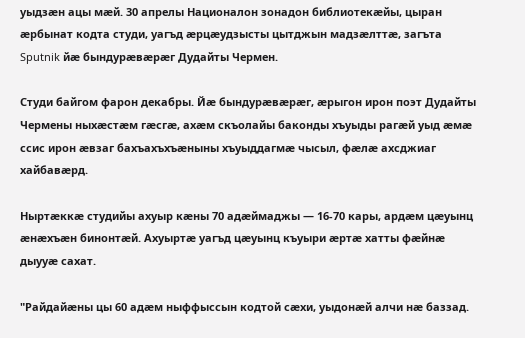уыдзæн ацы мæй. 30 апрелы Националон зонадон библиотекæйы, цыран ӕрбынат кодта студи, уагъд æрцæудзысты цытджын мадзæлттæ, загъта Sputnik йӕ бындурæвæрæг Дудайты Чермен.

Студи байгом фарон декабры. Йæ бындурæвæрæг, æрыгон ирон поэт Дудайты Чермены ныхæстæм гæсгæ, ахæм скъолайы баконды хъуыды рагæй уыд æмæ ссис ирон æвзаг бахъахъхъæныны хъуыддагмæ чысыл, фæлæ ахсджиаг хайбавæрд.

Ныртæккæ студийы ахуыр кæны 70 адæймаджы — 16-70 кары, ардæм цæуынц ӕнӕхъӕн бинонтæй. Ахуыртæ уагъд цæуынц къуыри æртæ хатты фæйнæ дыууæ сахат.

"Райдайæны цы 60 адæм ныффыссын кодтой сæхи, уыдонæй алчи нæ баззад.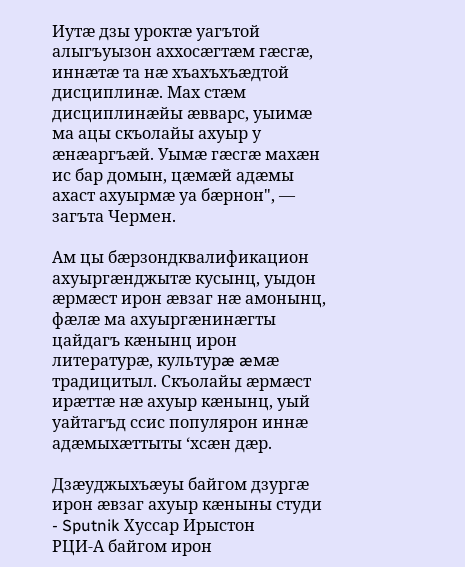Иутæ дзы уроктæ уагътой алыгъуызон аххосæгтæм гæсгæ, иннæтæ та нæ хъахъхъæдтой дисциплинæ. Мах стæм дисциплинæйы æвварс, уыимæ ма ацы скъолайы ахуыр у æнæаргъæй. Уымæ гæсгæ махæн ис бар домын, цæмæй адæмы ахаст ахуырмæ уа бæрнон", — загъта Чермен.

Ам цы бæрзондквалификацион ахуыргæнджытæ кусынц, уыдон æрмæст ирон æвзаг нæ амонынц, фӕлӕ ма ахуыргæнинæгты цайдагъ кæнынц ирон литературæ, культурæ æмæ традицитыл. Скъолайы æрмæст ирæттæ нæ ахуыр кæнынц, уый уайтагъд ссис популярон иннæ адæмыхӕттыты ‘хсæн дæр.

Дзæуджыхъæуы байгом дзургæ ирон æвзаг ахуыр кæныны студи - Sputnik Хуссар Ирыстон
РЦИ-А байгом ирон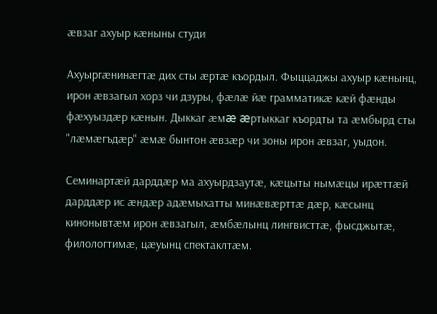æвзаг ахуыр кæныны студи

Ахуыргæнинæгтæ дих сты æртæ къордыл. Фыццаджы ахуыр кæнынц, ирон æвзагыл хорз чи дзуры, фæлæ йæ грамматикæ кæй фæнды фæхуыздæр кæнын. Дыккаг æмæ æртыккаг къордты та æмбырд сты "лæмæгъдæр" æмæ бынтон æвзæр чи зоны ирон æвзаг, уыдон.

Семинартæй дарддæр ма ахуырдзаутæ, кæцыты нымæцы ирæттæй дарддæр ис æндæр адæмыхатты минæвæрттæ дæр, кæсынц кинонывтæм ирон æвзагыл, æмбæлынц лингвисттæ, фысджытæ, филологтимæ, цæуынц спектаклтæм.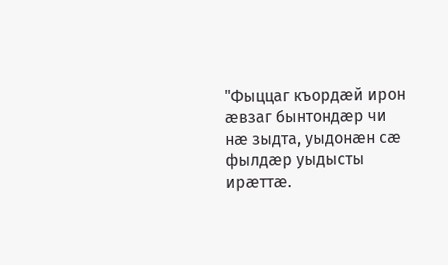"Фыццаг къордæй ирон æвзаг бынтондæр чи нæ зыдта, уыдонæн сæ фылдæр уыдысты ирæттæ.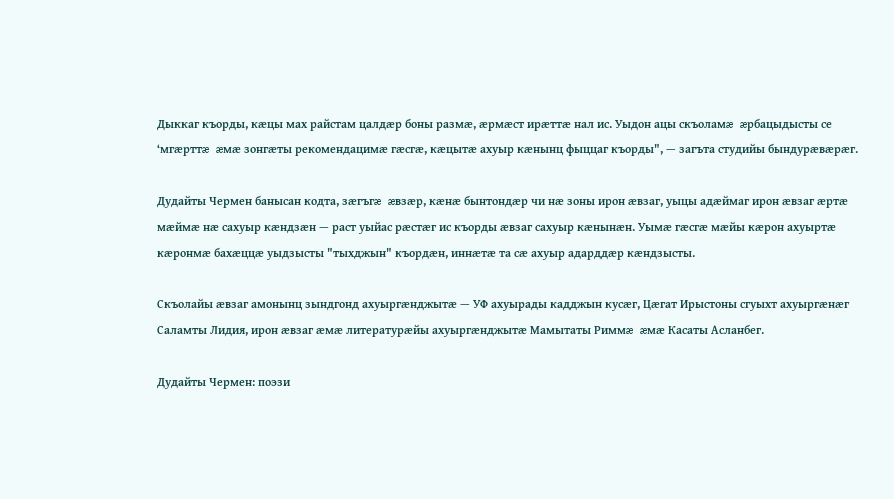Дыккаг къорды, кæцы мах райстам цалдæр боны размæ, æрмæст ирæттæ нал ис. Уыдон ацы скъоламæ æрбацыдысты се ‘мгæрттæ æмæ зонгæты рекомендацимæ гæсгæ, кæцытæ ахуыр кæнынц фыццаг къорды", — загъта студийы бындурæвæрæг.

Дудайты Чермен банысан кодта, зæгъгæ æвзæр, кæнæ бынтондæр чи нæ зоны ирон æвзаг, уыцы адæймаг ирон æвзаг æртæ мæймæ нæ сахуыр кæндзæн — раст уыйас рæстæг ис къорды æвзаг сахуыр кæнынæн. Уымæ гæсгæ мæйы кæрон ахуыртæ кæронмæ бахæццæ уыдзысты "тыхджын" къордæн, иннæтæ та сæ ахуыр адарддæр кæндзысты.

Скъолайы æвзаг амонынц зындгонд ахуыргæнджытæ — УФ ахуырады кадджын кусæг, Цæгат Ирыстоны сгуыхт ахуыргæнæг Саламты Лидия, ирон æвзаг æмæ литературæйы ахуыргæнджытæ Мамытаты Риммæ æмæ Касаты Асланбег.

Дудайты Чермен: поэзи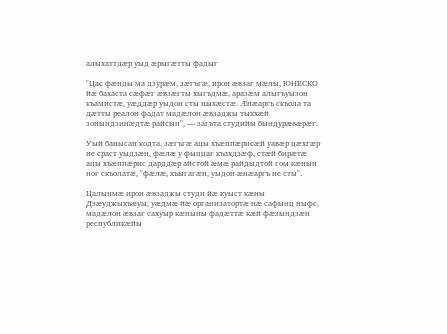алыхаттдӕр уыд ӕрыгӕтты фадыг

"Цас фæнды ма дзурæм, зæгъгæ, ирон æвзаг мæлы, ЮНЕСКО йæ бахаста сæфæг æвзæгты хыгъдмæ, аразæм алыгъуызон къамистæ, уæддæр уыдон сты ныхæстæ. Æнæаргъ скъола та дæтты реалон фадат мадæлон æвзаджы тыххæй зонындзинæдтæ райсын", — загъта студийы бындурæвæрæг.

Уый банысан кодта, зæгъгæ ацы хъæппæрисæй уавæр цæхгæр не сраст уыдзæн, фæлæ у фыццаг къахдзæф, стӕй бирæтæ ацы хъæппæрис дарддæр айстой æмæ райдыдтой гом кæнын ног скъолатæ, "фæлæ, хъыгагæн, уыдон æнæаргъ не сты".

Цалынмæ ирон æвзаджы студи йæ куыст кæны Дзæуджыхъæуы, уӕдмӕ йæ организатортæ нæ сафынц ныфс, мадæлон æвзаг сахуыр кæныны фадæттæ кæй фæзындзæн республикæйы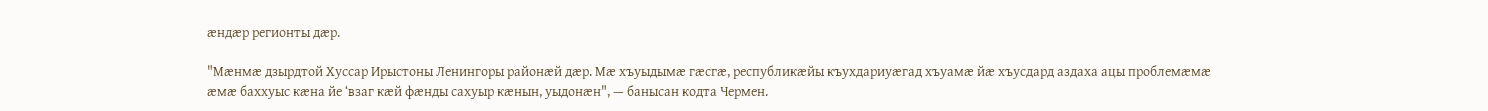æндæр регионты дæр.

"Мæнмæ дзырдтой Хуссар Ирыстоны Ленингоры районæй дæр. Мæ хъуыдымæ гæсгæ, республикæйы къухдариуæгад хъуамæ йæ хъусдард аздаха ацы проблемæмæ æмæ баххуыс кæна йе ‘взаг кæй фæнды сахуыр кæнын, уыдонæн", — банысан кодта Чермен.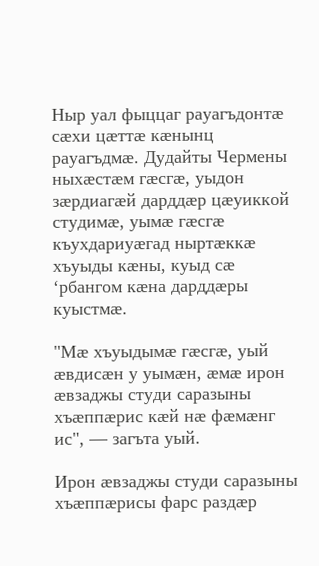Ныр уал фыццаг рауагъдонтæ сæхи цæттæ кæнынц рауагъдмæ. Дудайты Чермены ныхæстæм гæсгæ, уыдон зæрдиагæй дарддæр цæуиккой студимæ, уымæ гæсгæ къухдариуæгад ныртæккæ хъуыды кæны, куыд сӕ ‘рбангом кæна дарддæры куыстмæ.

"Мæ хъуыдымæ гæсгæ, уый æвдисæн у уымæн, æмæ ирон æвзаджы студи саразыны хъæппæрис кæй нæ фæмæнг ис", — загъта уый.

Ирон æвзаджы студи саразыны хъæппæрисы фарс раздæр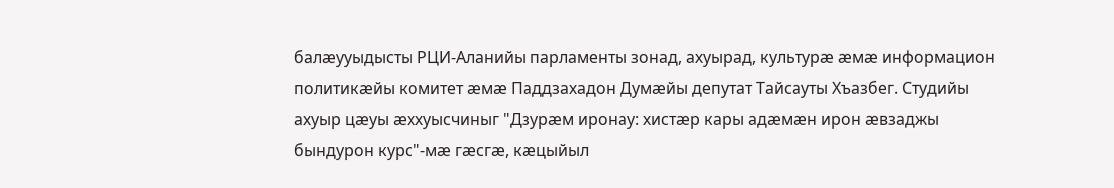балæууыдысты РЦИ-Аланийы парламенты зонад, ахуырад, культурæ æмæ информацион политикæйы комитет æмæ Паддзахадон Думæйы депутат Тайсауты Хъазбег. Студийы ахуыр цæуы æххуысчиныг "Дзурæм иронау: хистæр кары адæмæн ирон æвзаджы бындурон курс"-мæ гæсгæ, кæцыйыл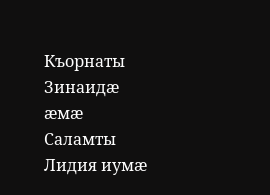Къорнаты Зинаидæ æмæ Саламты Лидия иумæ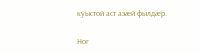куыстой аст азæй фылдæр.

Ног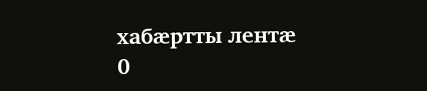хабӕртты лентӕ
0